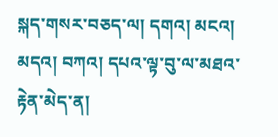སྐད་གསར་བཅད་ལ། དགའ། མངའ། མདའ། བཀའ། དཔའ་ལྟ་བུ་ལ་མཐའ་རྟེན་མེད་ན།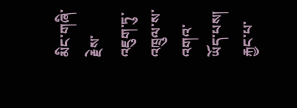མིང་གཞི་རྗེས་འཇུག་ཏུ་འཁྲུལ་ས་འགའ་ཡོད་པས། རྐྱང་པ་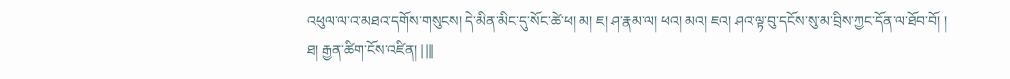འཕུལ་ལ་འ་མཐའ་དགོས་གསུངས། དེ་མིན་མིང་དུ་སོང་ཚེ་ཕ། མ། ཇ། ཤ་རྣམ་ལ། ཕའ། མའ། ཇའ། ཤའ་ལྟ་བུ་དངོས་སུ་མ་བྲིས་ཀྱང་དོན་ལ་ཐོབ་བོ། །
ཐ། རྒྱན་ཚིག་ངོས་འཛིན། | |||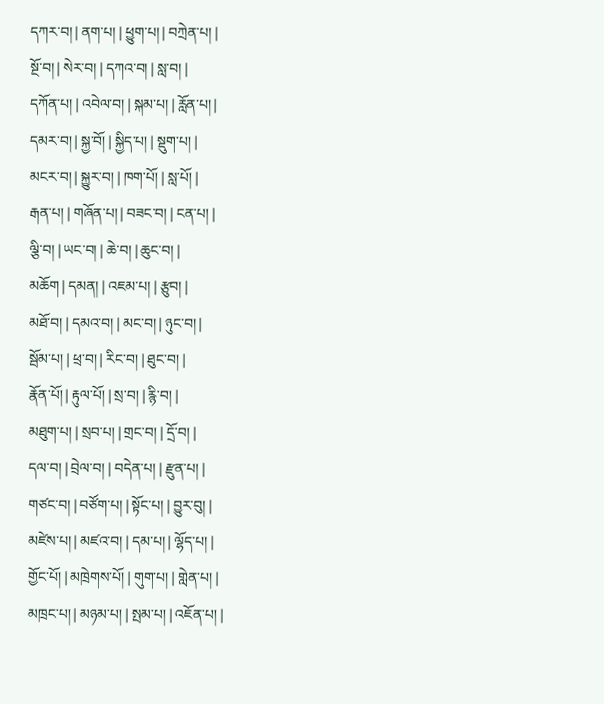དཀར་བ། | ནག་པ། | ཕྱུག་པ། | བཀྲེན་པ། |
སྔོ་བ། | སེར་བ། | དཀའ་བ། | སླ་བ། |
དཀོན་པ། | འབེལ་བ། | སྐམ་པ། | རློན་པ། |
དམར་བ། | སྐྱ་བོ། | སྐྱིད་པ། | སྡུག་པ། |
མངར་བ། | སྐྱུར་བ། | ཁག་པོ། | སླ་པོ། |
རྒན་པ། | གཞོན་པ། | བཟང་བ། | ངན་པ། |
ལྕི་བ། | ཡང་བ། | ཆེ་བ། | ཆུང་བ། |
མཆོག | དམན། | འཇམ་པ། | རྩུབ། |
མཐོ་བ། | དམའ་བ། | མང་བ། | ཉུང་བ། |
སྦོམ་པ། | ཕྲ་བ། | རིང་བ། | ཐུང་བ། |
རྣོན་པོ། | རྟུལ་པོ། | སྲ་བ། | རྙི་བ། |
མཐུག་པ། | སྲབ་པ། | གྲང་བ། | དྲོ་བ། |
དལ་བ། | བྲེལ་བ། | བདེན་པ། | རྫུན་པ། |
གཙང་བ། | བཙོག་པ། | སྟོང་པ། | བྱུར་བུ། |
མཛེས་པ། | མཛའ་བ། | དམ་པ། | ལྷོད་པ། |
གྱོང་པོ། | མཁྲེགས་པོ། | གུག་པ། | གླེན་པ། |
མཁྲང་པ། | མཉམ་པ། | སྤམ་པ། | འཇོན་པ། |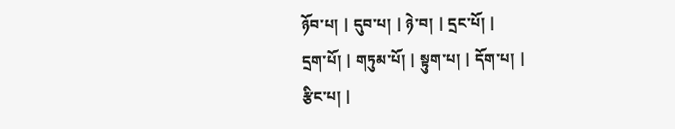ཉོབ་པ། | དུབ་པ། | ཉེ་བ། | དྲང་པོ། |
དྲག་པོ། | གཏུམ་པོ། | སྟུག་པ། | དོག་པ། |
རྩིང་པ། |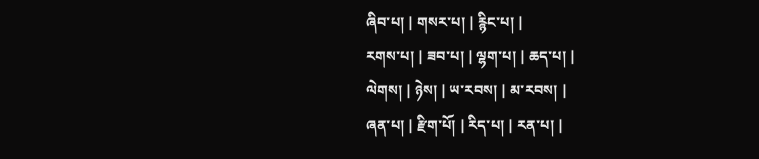ཞིབ་པ། | གསར་པ། | རྙིང་པ། |
རགས་པ། | ཟབ་པ། | ལྷག་པ། | ཆད་པ། |
ལེགས། | ཉེས། | ཡ་རབས། | མ་རབས། |
ཞན་པ། | རྫིག་པོ། | རིད་པ། | རན་པ། |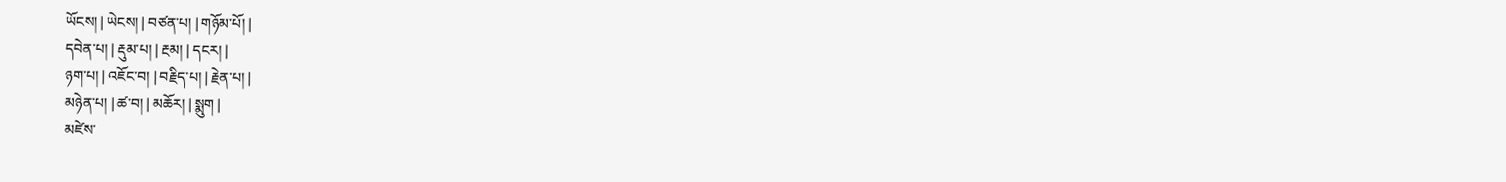ཡོངས། | ཡེངས། | བཙན་པ། | གཉོམ་པོ། |
དབེན་པ། | རྡུམ་པ། | རྔམ། | དངར། |
ཉག་པ། | འཇོང་བ། | བརྗིད་པ། | རྗེན་པ། |
མཉེན་པ། | ཚ་བ། | མཆོར། | སྨུག |
མཛེས་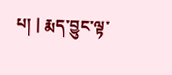པ། | རྨད་བྱུང་ལྟ་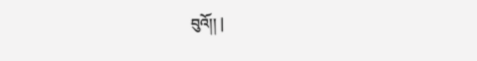བུའོ།། |